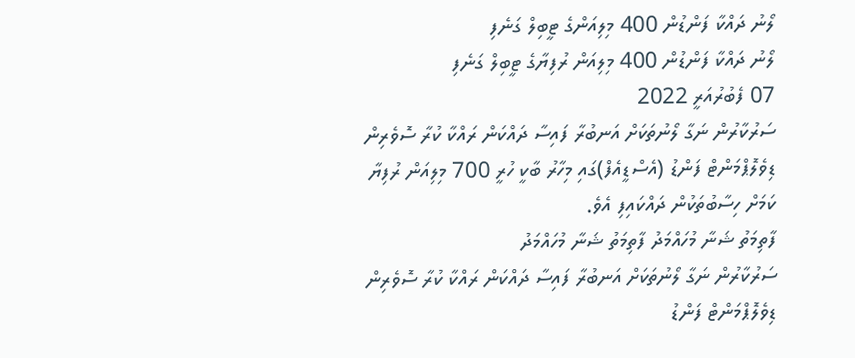ލޯނު ދައްކާ ފަންޑުން 400 މިލިއަންގެ ޓީބިލް ގަނެފި
ލޯނު ދައްކާ ފަންޑުން 400 މިލިއަން ރުފިޔާގެ ޓީބިލް ގަނެފި
07 ފެބުރުއަރީ 2022
ސަރުކާރުން ނަގާ ލޯނުތަކަށް އަނބުރާ ފައިސާ ދައްކަން ރައްކާ ކުރާ ސޮވެރިން ޑިވެލޮޕްމަންޓް ފަންޑު (އެސްޑީއެފް)ގައި މިހާރު ބާކީ ހުރީ 700 މިލިއަން ރުފިޔާ ކަމަށް ހިސާބުތަކުން ދައްކައިފި އެވެ.
ފާތިމަތު ޝަނާ މުހައްމަދު ފާތިމަތު ޝަނާ މުހައްމަދު
ސަރުކާރުން ނަގާ ލޯނުތަކަށް އަނބުރާ ފައިސާ ދައްކަން ރައްކާ ކުރާ ސޮވެރިން ޑިވެލޮޕްމަންޓް ފަންޑު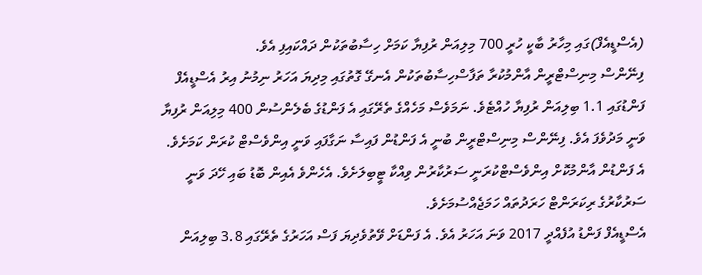(އެސްޑީއެފް)ގައި މިހާރު ބާކީ ހުރީ 700 މިލިއަން ރުފިޔާ ކަމަށް ހިސާބުތަކުން ދައްކައިފި އެވެ.
ފިނޭންސް މިނިސްޓްރީން އާންމުކުރާ ތަފާސްހިސާބުތަކުން އެނގޭ ގޮތުގައި މިދިޔަ އަހަރު ނިމުނު އިރު އެސްޑީއެފް ފަންޑުގައި 1.1 ބިލިއަން ރުފިޔާ ހުއްޓެވެ. ނަމަވެސް މަހެއްގެ ތެރޭގައި އެ ފަންޑުގެ ބެލެންސުން 400 މިލިއަން ރުފިޔާ ވަނީ މަދުވެފަ އެވެ. ފިނޭންސް މިނިސްޓްރީން ބުނީ އެ ފަންޑުން ފައިސާ ނަގާފައި ވަނީ އިންވެސްޓް ކުރަން ކަމަށެވެ.
އެ ފަންޑުން އާންމުކޮށް އިންވެސްޓްކުރަނީ ސަރުކާރުން ވިއްކާ ޓީބިލަށެވެ. އެހެންވެ އެއިން ބޮޑު ބައި ހޭދަ ވަނީ ސަރުކާރުގެ ރިކަރަންޓް ހަރަދުތައް ހަމަޖެއްސުމަށެވެ.
އެސްޑީއެފް ފަންޑު އުފެއްދީ 2017 ވަނަ އަހަރު އެވެ. އެ ފަންޑަށް ވޭތުވެދިޔަ ފަސް އަހަރުގެ ތެރޭގައި 3.8 ބިލިއަން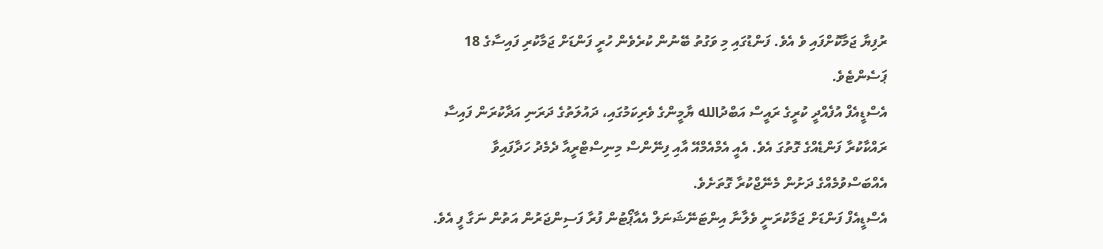ރުފިޔާ ޖަމާކޮށްފައި ވެ އެވެ. ފަންޑުގައި މި ވަގުތު ބޭނުން ކުރެވެން ހުރީ ފަންޑަށް ޖަމާކުރި ފައިސާގެ 18 ޕަސެންޓެވެ.
އެސްޑީއެފް އުފެއްދީ ކުރީގެ ރައީސް އަބްދުالله ޔާމީންގެ ވެރިކަމުގައި، ދައުލަތުގެ ދަރަނި އަދާކުރަން ފައިސާ ރައްކާކުރާ ފަންޑެއްގެ ގޮތުގަ އެވެ. އެއީ އެމްއެމްއޭ އާއި ފިނޭންސް މިނިސްޓްރީއާ ދެމެދު ހަދާފައިވާ އެއްބަސްވުމެއްގެ ދަށުން މެނޭޖްކުރާ ގޮތަށެވެ.
އެސްޑީއެފް ފަންޑަށް ޖަމާކުރަނީ ވެލާނާ އިންޓަނޭޝަނަލް އެއާޕޯޓުން ފުރާ ފަސިންޖަރުން އަތުން ނަގާ ފީ އެވެ.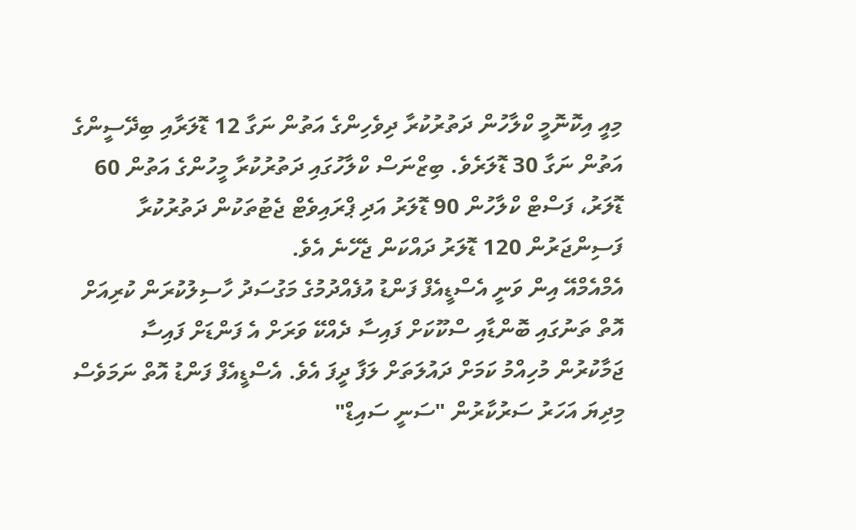މިއީ އިކޮނޮމީ ކްލާހުން ދަތުރުކުރާ ދިވެހިންގެ އަތުން ނަގާ 12 ޑޮލަރާއި ބިދޭސީންގެ އަތުން ނަގާ 30 ޑޮލަރެވެ. ބިޒްނަސް ކްލާހުގައި ދަތުރުކުރާ މީހުންގެ އަތުން 60 ޑޮލަރު، ފަސްޓް ކްލާހުން 90 ޑޮލަރު އަދި ޕްރައިވެޓް ޖެޓުތަކުން ދަތުރުކުރާ ފަސިންޖަރުން 120 ޑޮލަރު ދައްކަން ޖެހޭނެ އެވެ.
އެމްއެމްއޭ އިން ވަނީ އެސްޑީއެފް ފަންޑު އުފެއްދުމުގެ މަގުސަދު ހާސިލުކުރަން ކުރިއަށް އޮތް ތަނުގައި ބޮންޑާއި ސްކޫކަށް ފައިސާ ދެއްކޭ ވަރަށް އެ ފަންޑަށް ފައިސާ ޖަމާކުރުން މުހިއްމު ކަމަށް ދައުލަތަށް ލަފާ ދީފަ އެވެ. އެސްޑީއެފް ފަންޑު އޮތް ނަމަވެސް މިދިޔަ އަހަރު ސަރުކާރުން "ސަނީ ސައިޑް"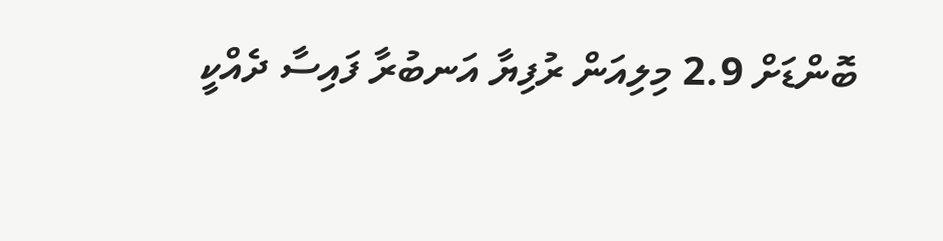ބޮންޑަށް 2.9 މިލިއަން ރުފިޔާ އަނބުރާ ފައިސާ ދެއްކީ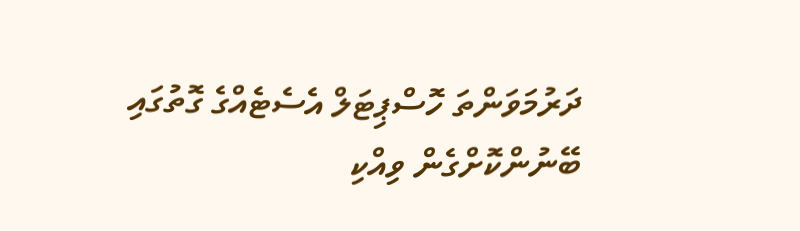ދަރުމަވަންތަ ހޮސްޕިޓަލް އެސެޓެއްގެ ގޮތުގައި ބޭނުންކޮށްގެން ވިއްކި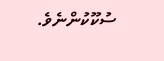ސުކޫކުންނެވެ.